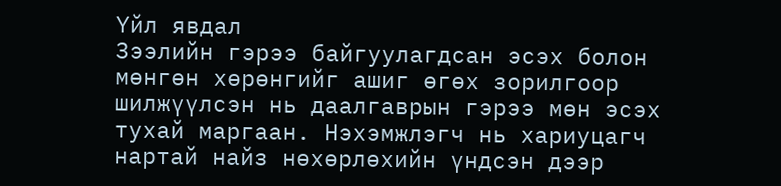Үйл явдал
Зээлийн гэрээ байгуулагдсан эсэх болон мөнгөн хөрөнгийг ашиг өгөх зорилгоор шилжүүлсэн нь даалгаврын гэрээ мөн эсэх тухай маргаан. Нэхэмжлэгч нь хариуцагч нартай найз нөхөрлөхийн үндсэн дээр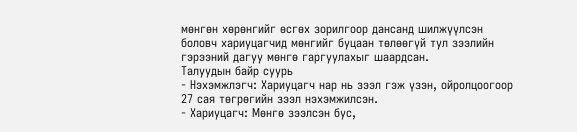мөнгөн хөрөнгийг өсгөх зорилгоор дансанд шилжүүлсэн боловч хариуцагчид мөнгийг буцаан төлөөгүй тул зээлийн гэрээний дагуу мөнгө гаргуулахыг шаардсан.
Талуудын байр суурь
- Нэхэмжлэгч: Хариуцагч нар нь зээл гэж үзэн, ойролцоогоор 27 сая төгрөгийн зээл нэхэмжилсэн.
- Хариуцагч: Мөнгө зээлсэн бус,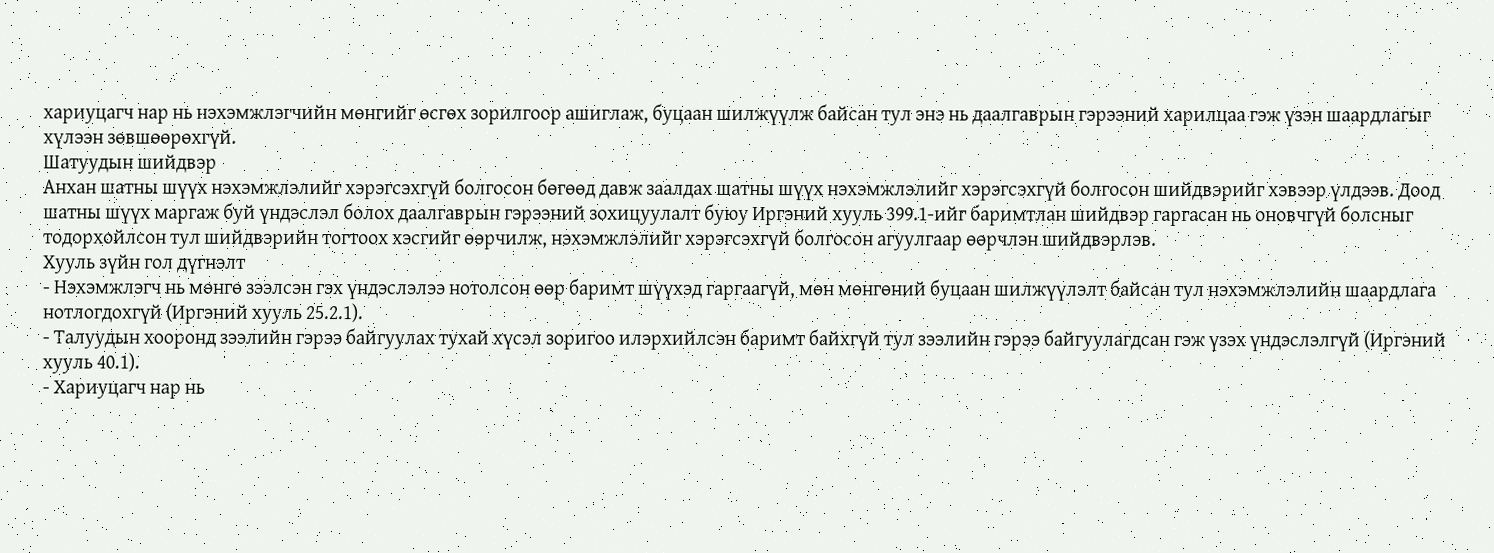хариуцагч нар нь нэхэмжлэгчийн мөнгийг өсгөх зорилгоор ашиглаж, буцаан шилжүүлж байсан тул энэ нь даалгаврын гэрээний харилцаа гэж үзэн шаардлагыг хүлээн зөвшөөрөхгүй.
Шатуудын шийдвэр
Анхан шатны шүүх нэхэмжлэлийг хэрэгсэхгүй болгосон бөгөөд давж заалдах шатны шүүх нэхэмжлэлийг хэрэгсэхгүй болгосон шийдвэрийг хэвээр үлдээв. Доод шатны шүүх маргаж буй үндэслэл болох даалгаврын гэрээний зохицуулалт буюу Иргэний хууль 399.1-ийг баримтлан шийдвэр гаргасан нь оновчгүй болсныг тодорхойлсон тул шийдвэрийн тогтоох хэсгийг өөрчилж, нэхэмжлэлийг хэрэгсэхгүй болгосон агуулгаар өөрчлэн шийдвэрлэв.
Хууль зүйн гол дүгнэлт
- Нэхэмжлэгч нь мөнгө зээлсэн гэх үндэслэлээ нотолсон өөр баримт шүүхэд гаргаагүй, мөн мөнгөний буцаан шилжүүлэлт байсан тул нэхэмжлэлийн шаардлага нотлогдохгүй (Иргэний хууль 25.2.1).
- Талуудын хооронд зээлийн гэрээ байгуулах тухай хүсэл зоригоо илэрхийлсэн баримт байхгүй тул зээлийн гэрээ байгуулагдсан гэж үзэх үндэслэлгүй (Иргэний хууль 40.1).
- Хариуцагч нар нь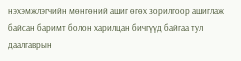нэхэмжлэгчийн мөнгөний ашиг өгөх зорилгоор ашиглаж байсан баримт болон харилцан бичгүүд байгаа тул даалгаврын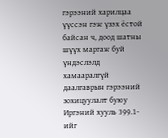гэрээний харилцаа үүссэн гэж үзэх ёстой байсан ч, доод шатны шүүх маргаж буй үндэслэлд хамааралгүй даалгаврын гэрээний зохицуулалт буюу Иргэний хууль 399.1-ийг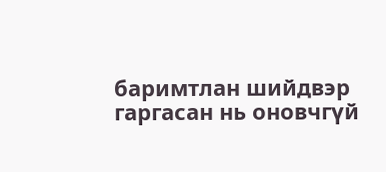баримтлан шийдвэр гаргасан нь оновчгүй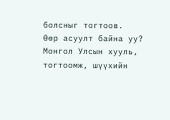болсныг тогтоов.
Өөр асуулт байна уу?
Монгол Улсын хууль, тогтоомж, шүүхийн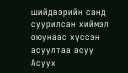шийдвэрийн санд суурилсан хиймэл оюунаас хүссэн асуултаа асуу
Асуух